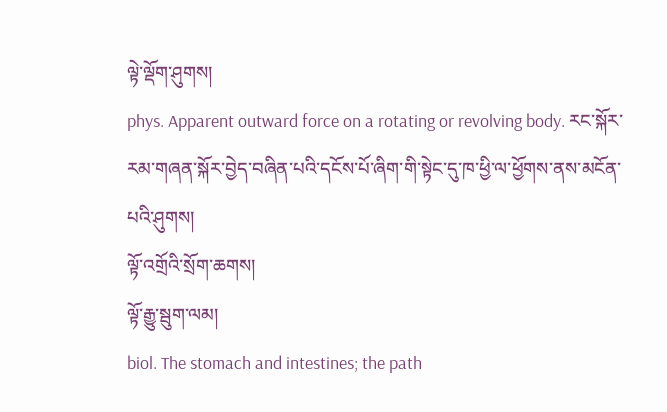ལྟེ་ལྡོག་ཤུགས།
phys. Apparent outward force on a rotating or revolving body. རང་སྐོར་རམ་གཞན་སྐོར་བྱེད་བཞིན་པའི་དངོས་པོ་ཞིག་གི་སྟེང་དུ་ཁ་ཕྱི་ལ་ཕྱོགས་ནས་མངོན་པའི་ཤུགས།
ལྟོ་འགྲོའི་སྲོག་ཆགས།
ལྟོ་རྒྱུ་སྦུག་ལམ།
biol. The stomach and intestines; the path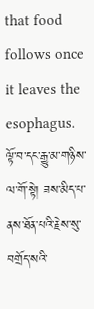that food follows once it leaves the esophagus. ལྟོ་བ་དང་རྒྱུ་མ་གཉིས་ལ་གོ་སྟེ། ཟས་མིད་པ་ནས་ཐོན་པའི་རྗེས་སུ་བགྲོད་སའི་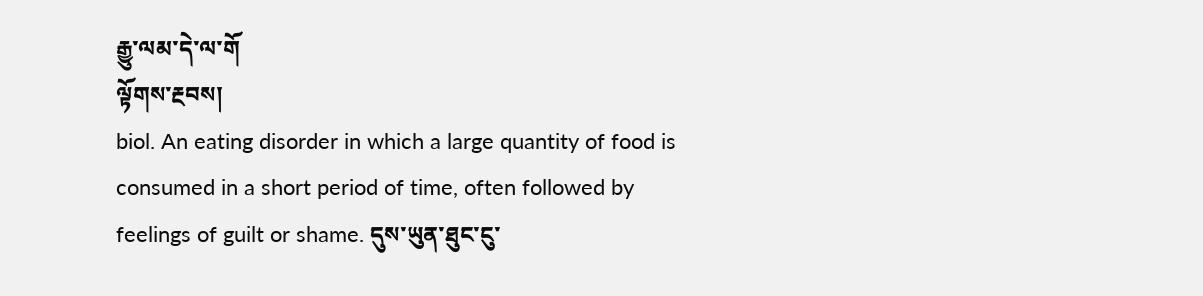རྒྱུ་ལམ་དེ་ལ་གོ
ལྟོགས་རྔབས།
biol. An eating disorder in which a large quantity of food is consumed in a short period of time, often followed by feelings of guilt or shame. དུས་ཡུན་ཐུང་ངུ་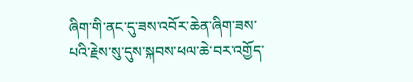ཞིག་གི་ནང་དུ་ཟས་འབོར་ཆེན་ཞིག་ཟས་པའི་རྗེས་སུ་དུས་སྐབས་ཕལ་ཆེ་བར་འགྱོད་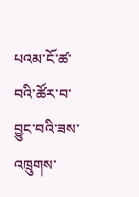པའམ་ངོ་ཚ་བའི་ཚོར་བ་བྱུང་བའི་ཟས་འཁྲུགས་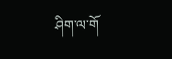ཤིག་ལ་གོ